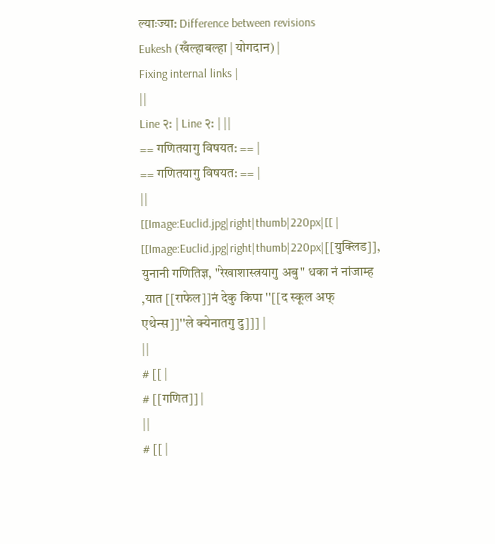ल्याःज्या: Difference between revisions
Eukesh (खँल्हाबल्हा | योगदान) |
Fixing internal links |
||
Line २: | Line २: | ||
== गणितयागु विषयत: == |
== गणितयागु विषयत: == |
||
[[Image:Euclid.jpg|right|thumb|220px|[[ |
[[Image:Euclid.jpg|right|thumb|220px|[[युक्लिड]], युनानी गणितिज्ञ, "रेखाशास्त्रयागु अबु" धका नं नांजाम्ह ,यात [[राफेल]]नं देकु किपा ''[[द स्कूल अफ् एथेन्स]]''ले क्येनातगु दु]]] |
||
# [[ |
# [[गणित]] |
||
# [[ |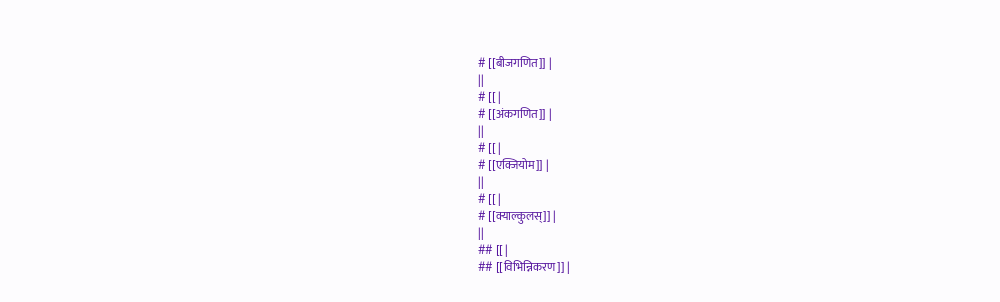# [[बीजगणित]] |
||
# [[ |
# [[अंकगणित]] |
||
# [[ |
# [[एक्जियोम]] |
||
# [[ |
# [[क्याल्कुलस्]] |
||
## [[ |
## [[विभिन्निकरण]] |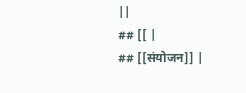||
## [[ |
## [[संयोजन]] |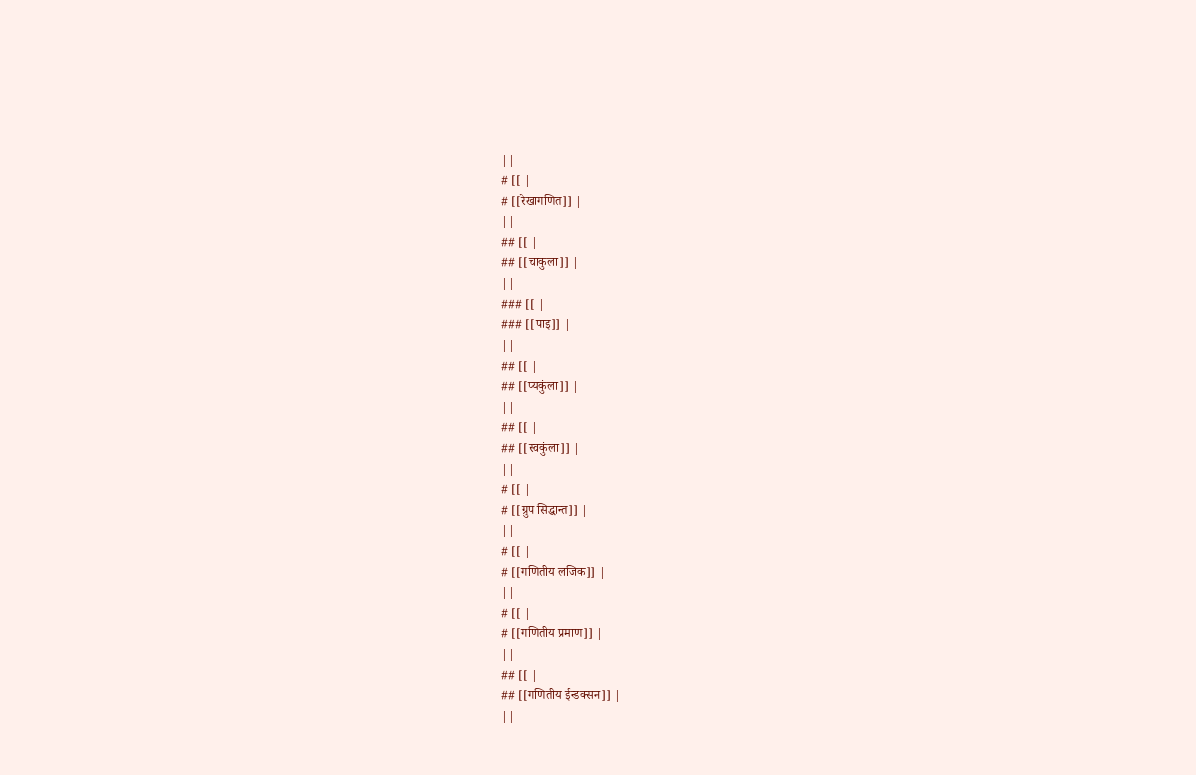||
# [[ |
# [[रेखागणित]] |
||
## [[ |
## [[चाकुला]] |
||
### [[ |
### [[पाइ]] |
||
## [[ |
## [[प्यकुंला]] |
||
## [[ |
## [[स्वकुंला]] |
||
# [[ |
# [[ग्रुप सिद्धान्त]] |
||
# [[ |
# [[गणितीय लजिक]] |
||
# [[ |
# [[गणितीय प्रमाण]] |
||
## [[ |
## [[गणितीय ईन्डक्सन]] |
||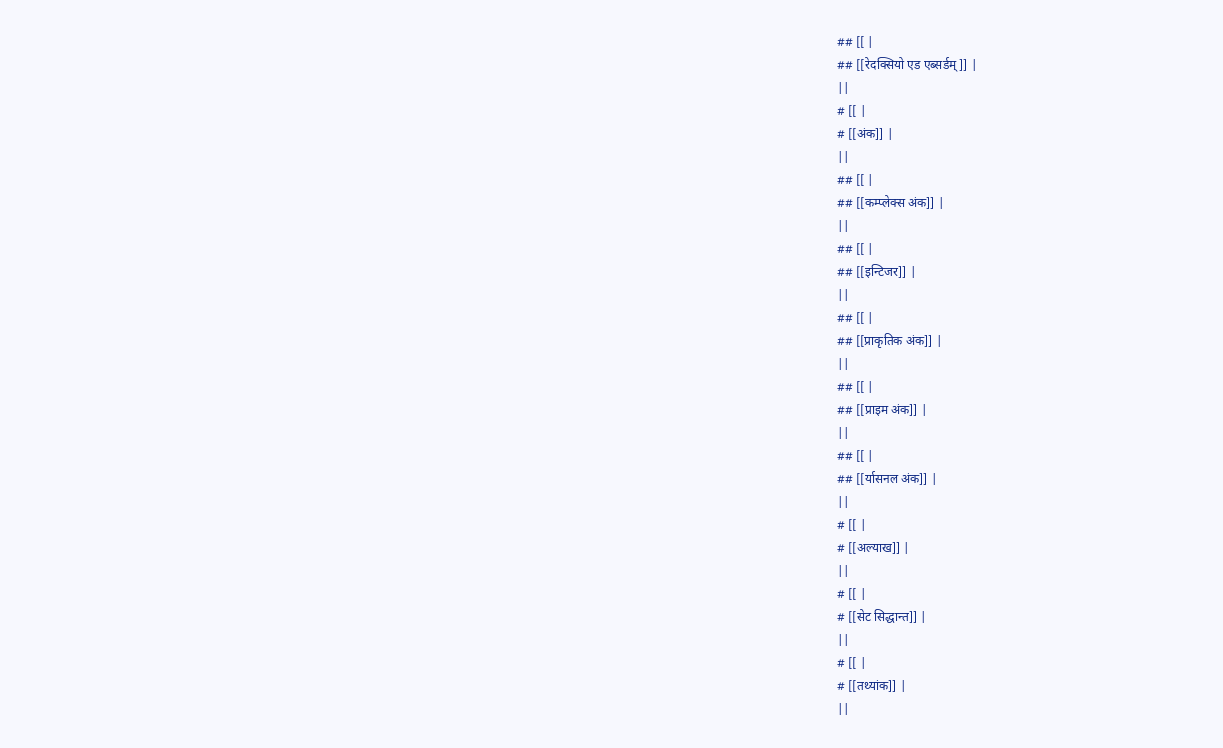## [[ |
## [[रेदक्सियो एड एब्सर्डम्]] |
||
# [[ |
# [[अंक]] |
||
## [[ |
## [[कम्प्लेक्स अंक]] |
||
## [[ |
## [[इन्टिजर]] |
||
## [[ |
## [[प्राकृतिक अंक]] |
||
## [[ |
## [[प्राइम अंक]] |
||
## [[ |
## [[र्यासनल अंक]] |
||
# [[ |
# [[अल्याख]] |
||
# [[ |
# [[सेट सिद्धान्त]] |
||
# [[ |
# [[तथ्यांक]] |
||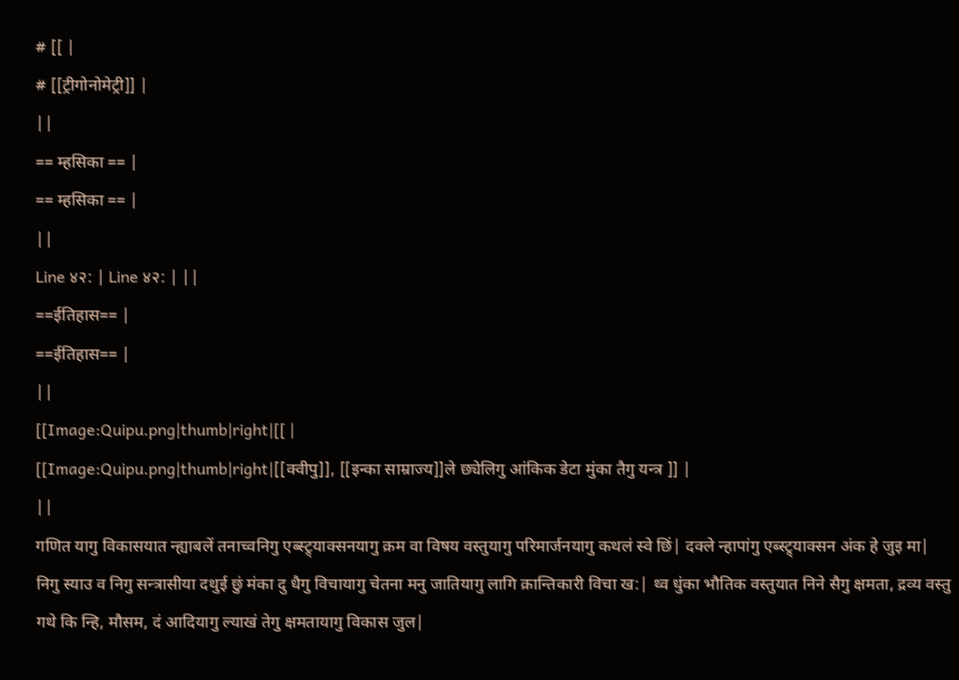# [[ |
# [[ट्रीगोनोमेट्री]] |
||
== म्हसिका == |
== म्हसिका == |
||
Line ४२: | Line ४२: | ||
==ईतिहास== |
==ईतिहास== |
||
[[Image:Quipu.png|thumb|right|[[ |
[[Image:Quipu.png|thumb|right|[[क्वीपु]], [[इन्का साम्राज्य]]ले छ्येलिगु आंकिक डेटा मुंका तैगु यन्त्र ]] |
||
गणित यागु विकासयात न्ह्याबलें तनाच्वनिगु एब्स्ट्र्याक्सनयागु क्रम वा विषय वस्तुयागु परिमार्जनयागु कथलं स्वे छिं| दक्ले न्हापांगु एब्स्ट्र्याक्सन अंक हे जुइ मा| निगु स्याउ व निगु सन्त्रासीया दथुई छुं मंका दु धैगु विचायागु चेतना मनु जातियागु लागि क्रान्तिकारी विचा ख:| थ्व धुंका भौतिक वस्तुयात निने सैगु क्षमता, द्रव्य वस्तु गथे कि न्हि, मौसम, दं आदियागु ल्याखं तेगु क्षमतायागु विकास जुल|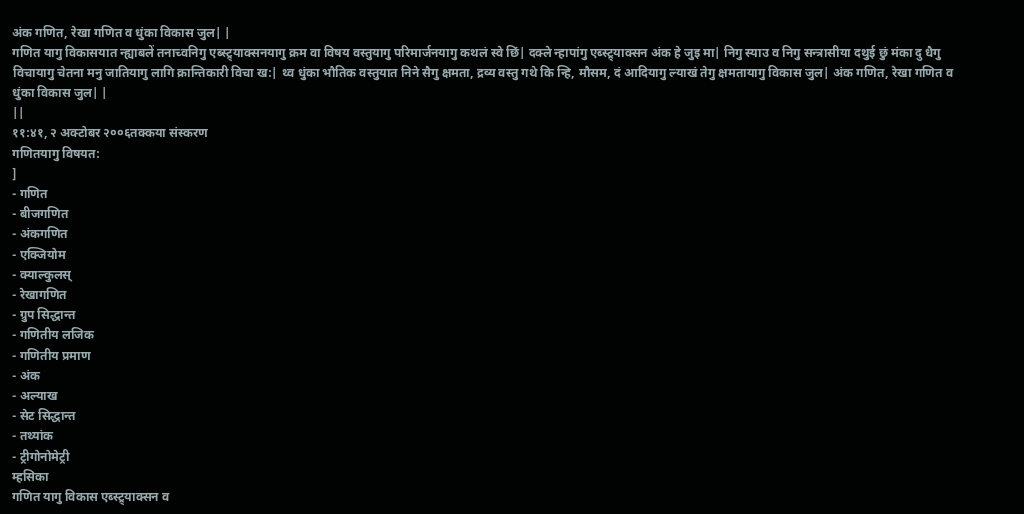अंक गणित, रेखा गणित व धुंका विकास जुल| |
गणित यागु विकासयात न्ह्याबलें तनाच्वनिगु एब्स्ट्र्याक्सनयागु क्रम वा विषय वस्तुयागु परिमार्जनयागु कथलं स्वे छिं| दक्ले न्हापांगु एब्स्ट्र्याक्सन अंक हे जुइ मा| निगु स्याउ व निगु सन्त्रासीया दथुई छुं मंका दु धैगु विचायागु चेतना मनु जातियागु लागि क्रान्तिकारी विचा ख:| थ्व धुंका भौतिक वस्तुयात निने सैगु क्षमता, द्रव्य वस्तु गथे कि न्हि, मौसम, दं आदियागु ल्याखं तेगु क्षमतायागु विकास जुल| अंक गणित, रेखा गणित व धुंका विकास जुल| |
||
११:४१, २ अक्टोबर २००६तक्कया संस्करण
गणितयागु विषयत:
]
- गणित
- बीजगणित
- अंकगणित
- एक्जियोम
- क्याल्कुलस्
- रेखागणित
- ग्रुप सिद्धान्त
- गणितीय लजिक
- गणितीय प्रमाण
- अंक
- अल्याख
- सेट सिद्धान्त
- तथ्यांक
- ट्रीगोनोमेट्री
म्हसिका
गणित यागु विकास एब्स्ट्र्याक्सन व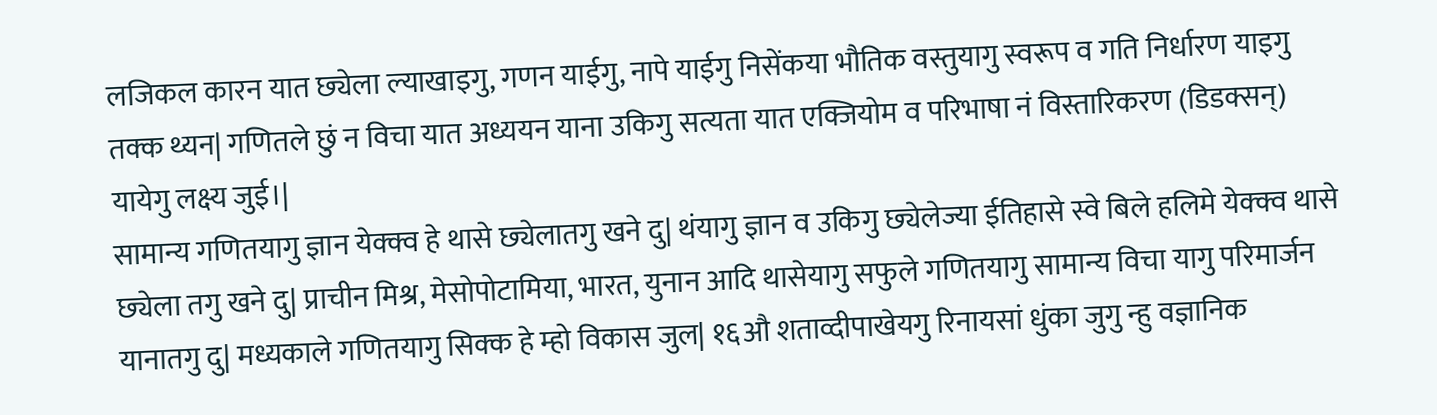लजिकल कारन यात छ्येला ल्याखाइगु, गणन याईगु, नापे याईगु निसेंकया भौतिक वस्तुयागु स्वरूप व गति निर्धारण याइगु तक्क थ्यन| गणितले छुं न विचा यात अध्ययन याना उकिगु सत्यता यात एक्जियोम व परिभाषा नं विस्तारिकरण (डिडक्सन्) यायेगु लक्ष्य जुई।|
सामान्य गणितयागु ज्ञान येक्क्व हे थासे छ्येलातगु खने दु| थंयागु ज्ञान व उकिगु छ्येलेज्या ईतिहासे स्वे बिले हलिमे येक्क्व थासे छ्येला तगु खने दु| प्राचीन मिश्र, मेसोपोटामिया, भारत, युनान आदि थासेयागु सफुले गणितयागु सामान्य विचा यागु परिमार्जन यानातगु दु| मध्यकाले गणितयागु सिक्क हे म्हो विकास जुल| १६औ शताव्दीपाखेयगु रिनायसां धुंका जुगु न्हु वज्ञानिक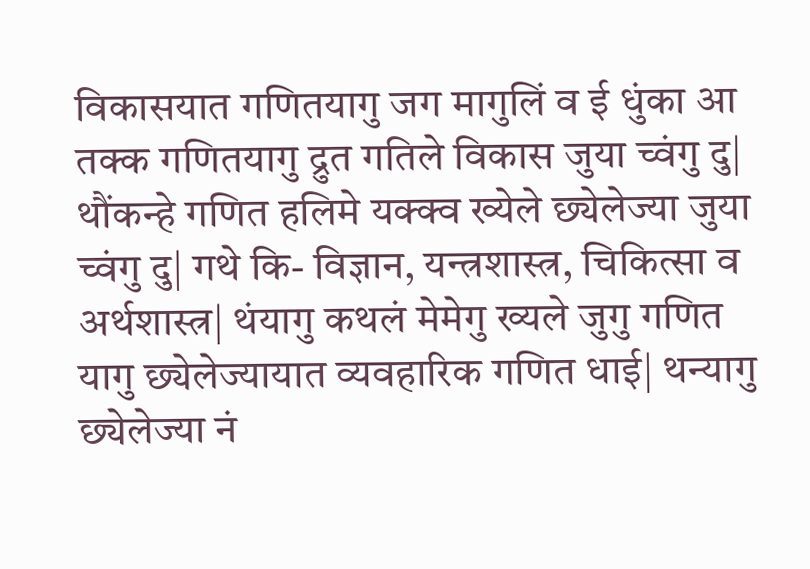विकासयात गणितयागु जग मागुलिं व ई धुंका आ तक्क गणितयागु द्रुत गतिले विकास जुया च्वंगु दु|
थौंकन्हे गणित हलिमे यक्क्व ख्येले छ्येलेज्या जुया च्वंगु दु| गथे कि- विज्ञान, यन्त्रशास्त्र, चिकित्सा व अर्थशास्त्र| थंयागु कथलं मेमेगु ख्यले जुगु गणित यागु छ्येलेज्यायात व्यवहारिक गणित धाई| थन्यागु छ्येलेज्या नं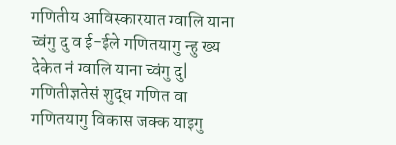गणितीय आविस्कारयात ग्वालि याना च्वंगु दु व ई-ईले गणितयागु न्हु ख्य देकेत नं ग्वालि याना च्वंगु दु| गणितीज्ञतेसं शुद्ध गणित वा गणितयागु विकास जक्क याइगु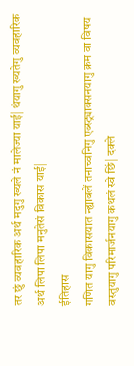तर छुं व्यवहारिक अर्थ मदुगु ख्यले नं मालेज्या याई| थंयागु ख्यतेगु व्यवहारिक अर्थ लिपा लिपा मनुतेसं विकास याई|
ईतिहास
गणित यागु विकासयात न्ह्याबलें तनाच्वनिगु एब्स्ट्र्याक्सनयागु क्रम वा विषय वस्तुयागु परिमार्जनयागु कथलं स्वे छिं| दक्ले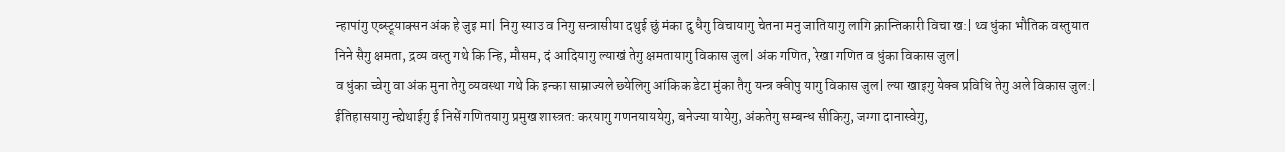न्हापांगु एब्स्ट्र्याक्सन अंक हे जुइ मा| निगु स्याउ व निगु सन्त्रासीया दथुई छुं मंका दु धैगु विचायागु चेतना मनु जातियागु लागि क्रान्तिकारी विचा ख:| थ्व धुंका भौतिक वस्तुयात निने सैगु क्षमता, द्रव्य वस्तु गथे कि न्हि, मौसम, दं आदियागु ल्याखं तेगु क्षमतायागु विकास जुल| अंक गणित, रेखा गणित व धुंका विकास जुल|
व धुंका च्वेगु वा अंक मुना तेगु व्यवस्था गथे कि इन्का साम्राज्यले छ्येलिगु आंकिक डेटा मुंका तैगु यन्त्र क्वीपु यागु विकास जुल| ल्या खाइगु येक्व प्रविधि तेगु अले विकास जुल:|
ईतिहासयागु न्ह्येथाईगु ई निसें गणितयागु प्रमुख शास्त्रत: करयागु गणनयाययेगु, बनेज्या यायेगु, अंकतेगु सम्बन्ध सीकिगु, जग्गा दानास्वेगु,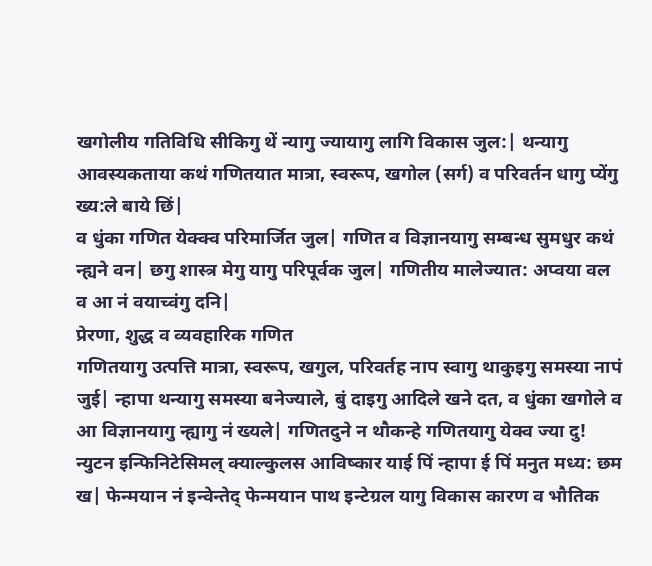खगोलीय गतिविधि सीकिगु थें न्यागु ज्यायागु लागि विकास जुल:| थन्यागु आवस्यकताया कथं गणितयात मात्रा, स्वरूप, खगोल (सर्ग) व परिवर्तन धागु प्येंगु ख्य:ले बाये छिं|
व धुंका गणित येक्क्व परिमार्जित जुल| गणित व विज्ञानयागु सम्बन्ध सुमधुर कथं न्ह्यने वन| छगु शास्त्र मेगु यागु परिपूर्वक जुल| गणितीय मालेज्यात: अप्वया वल व आ नं वयाच्वंगु दनि|
प्रेरणा, शुद्ध व व्यवहारिक गणित
गणितयागु उत्पत्ति मात्रा, स्वरूप, खगुल, परिवर्तह नाप स्वागु थाकुइगु समस्या नापं जुई| न्हापा थन्यागु समस्या बनेज्याले, बुं दाइगु आदिले खने दत, व धुंका खगोले व आ विज्ञानयागु न्ह्यागु नं ख्यले| गणितदुने न थौकन्हे गणितयागु येक्व ज्या दु!
न्युटन इन्फिनिटेसिमल् क्याल्कुलस आविष्कार याई पिं न्हापा ई पिं मनुत मध्य: छम ख| फेन्मयान नं इन्वेन्तेद् फेन्मयान पाथ इन्टेग्रल यागु विकास कारण व भौतिक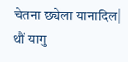चेतना छ्येला यानादिल| थौं यागु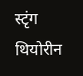स्टृंग थियोरीन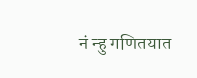नं न्हु गणितयात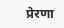प्रेरणा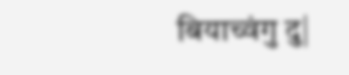बियाच्वंगु दु|